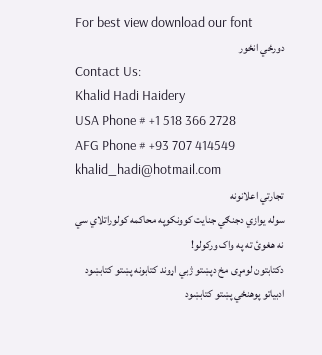For best view download our font
دورځي انځور
Contact Us:
Khalid Hadi Haidery
USA Phone # +1 518 366 2728
AFG Phone # +93 707 414549
khalid_hadi@hotmail.com
تجارتي اعلانونه
سوله یوازي دجنګي جنایت کوونکوپه محاکمه کولوراتلاي سي نه هغوئ ته په واک ورکولو!
دکتابتون لومړی مخ دپښتو ژبي اړوند کتابونه پښتو کتابښود
ادبياتو پوهنځي پښتو کتابښود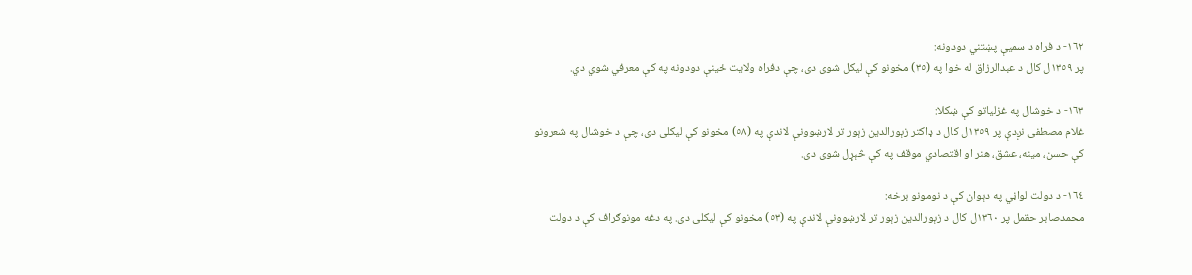١٦٢- د فراه د سميې پښتني دودونه:
پر ١٣٥٩ل کال د عبدالرزاق له خوا په (٣٥) مخونو کې ليکل شوى دى، چې دفراه ولايت ځينې دودونه په کې معرفي شوي دي.

١٦٣- د خوشال په غزلياتو کې ښکلا:
غلام مصطفى نږدې پر ١٣٥٩ل کال د ډاکتر زېورالدين زېور تر لارښوونې لاندې په (٥٨) مخونو کې ليکلى دى، چې د خوشال په شعرونو کې حسن، مينه، عشق، هنر او اقتصادي موقف په کې څېړل شوى دى.

١٦٤- د دولت لواڼي په دېوان کې د نومونو برخه:
محمدصابر حقمل پر ١٣٦٠ل کال د زېورالدين زېور تر لارښوونې لاندې په (٥٣) مخونو کې ليکلى دى. په دغه مونوګراف کې د دولت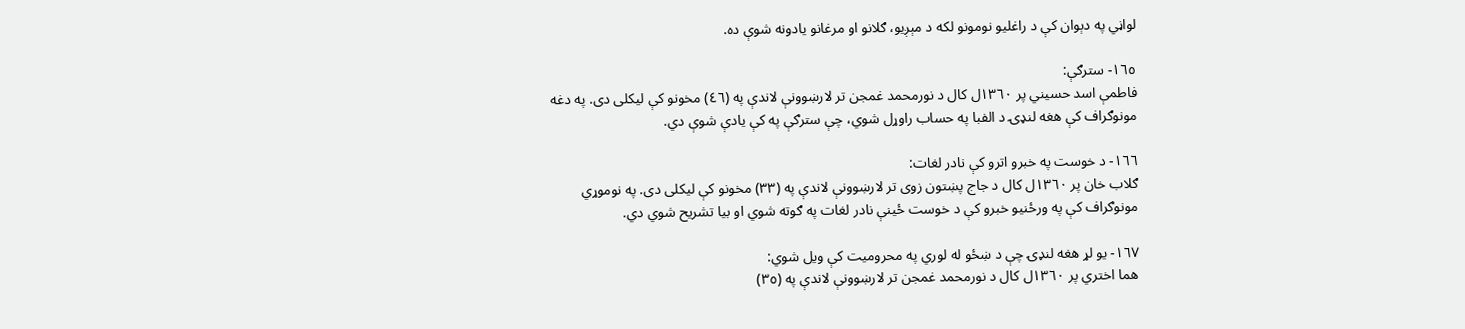لواڼي په دېوان کې د راغليو نومونو لکه د مېږيو، ګلانو او مرغانو يادونه شوې ده.

١٦٥- سترګې:
فاطمې اسد حسيني پر ١٣٦٠ل کال د نورمحمد غمجن تر لارښوونې لاندې په (٤٦) مخونو کې ليکلى دى. په دغه مونوګراف کې هغه لنډۍ د الفبا په حساب راوړل شوي، چې سترګې په کې يادې شوې دي.

١٦٦- د خوست په خبرو اترو کې نادر لغات:
ګلاب خان پر ١٣٦٠ل کال د جاج پښتون زوى تر لارښوونې لاندې په (٣٣) مخونو کې ليکلى دى. په نوموړي مونوګراف کې په ورځنيو خبرو کې د خوست ځينې نادر لغات په ګوته شوي او بيا تشريح شوي دي.

١٦٧- يو لړ هغه لنډۍ چې د ښځو له لوري په محروميت کې ويل شوي:
هما اختري پر ١٣٦٠ل کال د نورمحمد غمجن تر لارښوونې لاندې په (٣٥)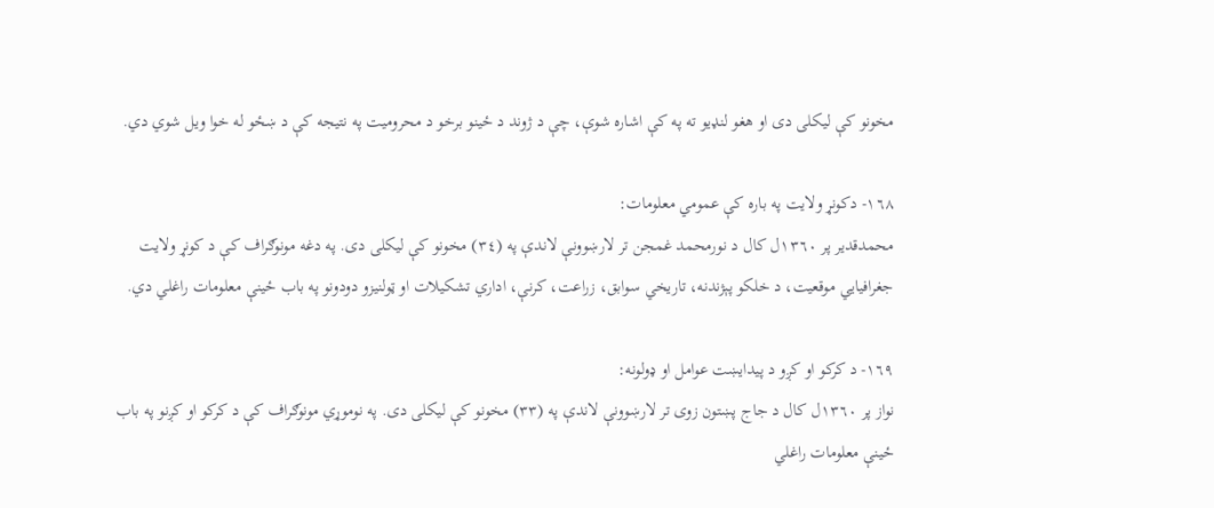مخونو کې ليکلى دى او هغو لنډيو ته په کې اشاره شوې، چې د ژوند د ځينو برخو د محروميت په نتيجه کې د ښځو له خوا ويل شوي دي.

١٦٨- دکونړ ولايت په باره کې عمومي معلومات:
محمدقدير پر ١٣٦٠ل کال د نورمحمد غمجن تر لارښوونې لاندې په (٣٤) مخونو کې ليکلى دى. په دغه مونوګراف کې د کونړ ولايت جغرافيايي موقعيت، د خلکو پېژندنه، تاريخي سوابق، زراعت، کرنې، اداري تشکيلات او ټولنيزو دودونو په باب ځينې معلومات راغلي دي.

١٦٩- د کرکو او کږو د پيدايښت عوامل او ډولونه:
نواز پر ١٣٦٠ل کال د جاج پښتون زوى تر لارښوونې لاندې په (٣٣) مخونو کې ليکلى دى. په نوموړي مونوګراف کې د کرکو او کږنو په باب ځينې معلومات راغلي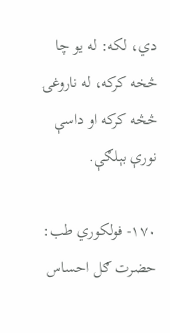دي، لکه: له يو چا څخه کرکه، له ناروغۍ څڅه کرکه او داسې نورې بېلګې.

١٧٠- فولکوري طب:
حضرت ګل احساس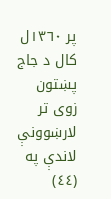پر ١٣٦٠ل کال د جاج پښتون زوى تر لارښوونې لاندې په (٤٤)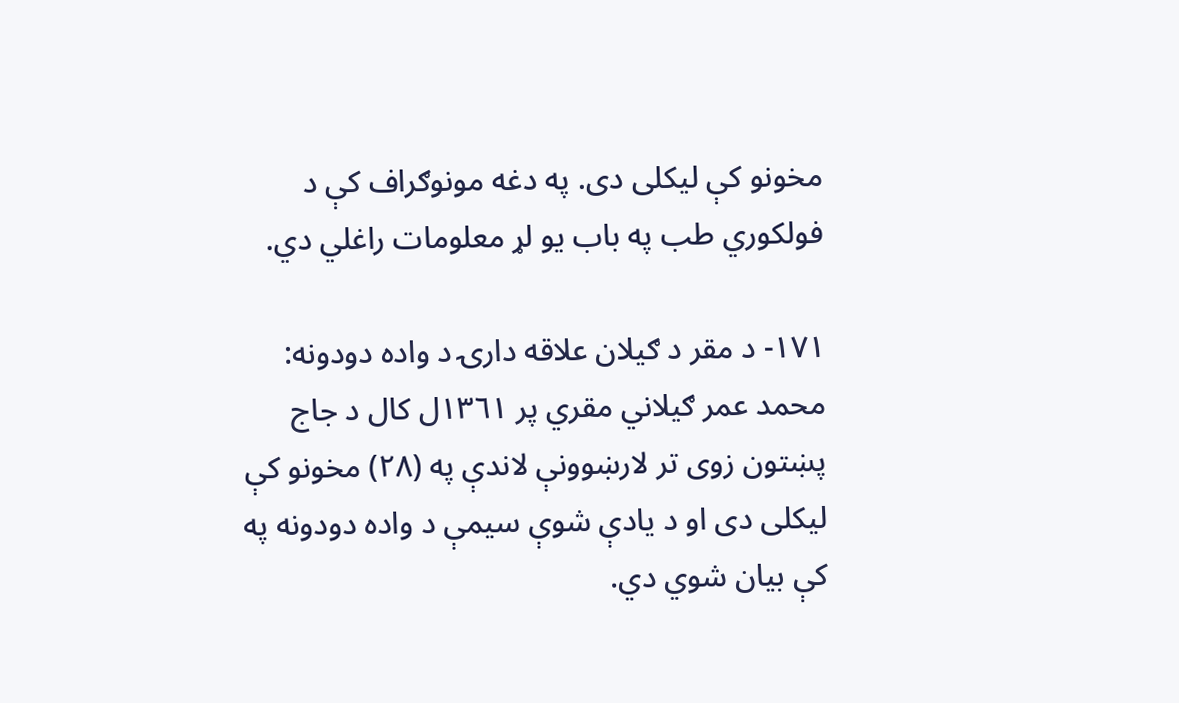مخونو کې ليکلى دى. په دغه مونوګراف کې د فولکوري طب په باب يو لړ معلومات راغلي دي.

١٧١- د مقر د ګيلان علاقه دارۍ د واده دودونه:
محمد عمر ګيلاني مقري پر ١٣٦١ل کال د جاج پښتون زوى تر لارښوونې لاندې په (٢٨) مخونو کې ليکلى دى او د يادې شوې سيمې د واده دودونه په کې بيان شوي دي.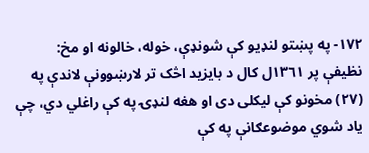١٧٢- په پښتو لنډيو کې شونډې، خوله، خالونه او مخ:
نظيفې پر ١٣٦١ل کال د بايزيد اڅک تر لارښوونې لاندې په (٢٧) مخونو کې ليکلى دى او هغه لنډۍ په کې راغلي دي، چې ياد شوي موضوعګانې په کې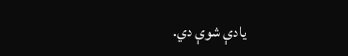يادې شوې دي.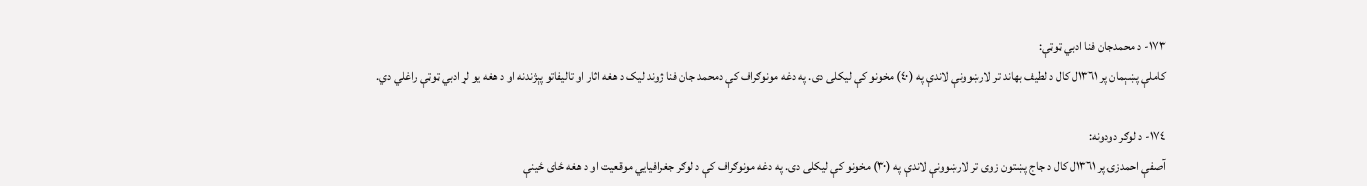١٧٣- د محمدجان فنا ادبي ټوټې:
کاملې پښېمان پر ١٣٦١ل کال د لطيف بهاند تر لارښوونې لاندې په (٤٠) مخونو کې ليکلى دى. په دغه مونوګراف کې دمحمد جان فنا ژوند ليک د هغه اثار او تاليفاتو پېژندنه او د هغه يو لړ ادبي ټوټې راغلي دي.

١٧٤- د لوګر دودونه:
آصفې احمدزۍ پر ١٣٦١ل کال د جاج پښتون زوى تر لارښوونې لاندې په (٣٠) مخونو کې ليکلى دى. په دغه مونوګراف کې د لوګر جغرافيايي موقعيت او د هغه ځاى ځينې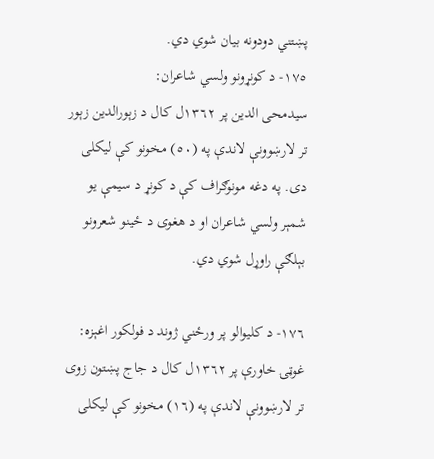پښتني دودونه بيان شوي دي.
١٧٥- د کونړونو ولسي شاعران:
سيدمحى الدين پر ١٣٦٢ل کال د زېورالدين زېور تر لارښوونې لاندې په (٥٠) مخونو کې ليکلى دى. په دغه مونوګراف کې د کونړ د سيمې يو شمېر ولسي شاعران او د هغوى د ځينو شعرونو بېلګې راوړل شوي دي.

١٧٦- د کليوالو پر ورځني ژوند د فولکور اغېزه:
غوټۍ خاورې پر ١٣٦٢ل کال د جاج پښتون زوى تر لارښوونې لاندې په (١٦) مخونو کې ليکلى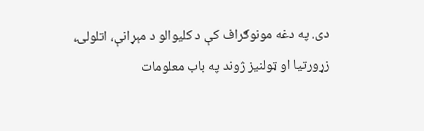دى. په دغه مونوګراف کې د کليوالو د مېړانې، اتلولۍ، زړورتيا او ټولنيز ژوند په باب معلومات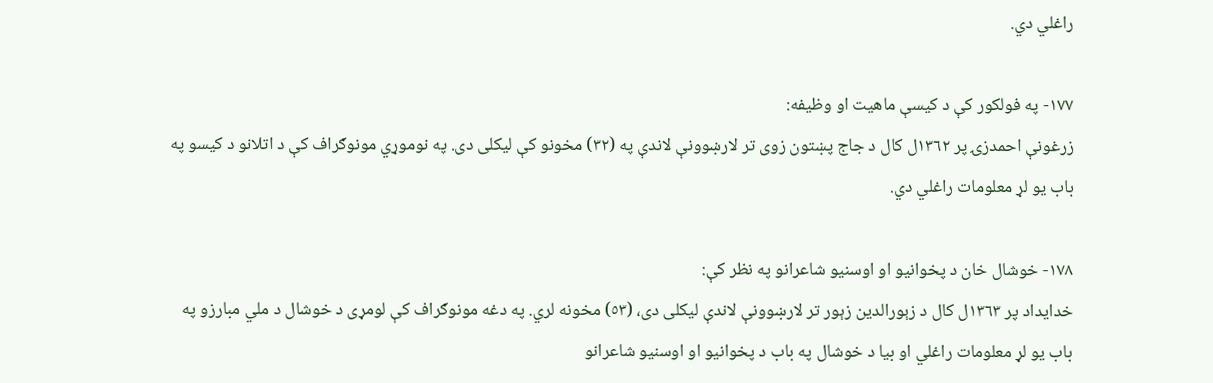راغلي دي.

١٧٧- په فولکور کې د کيسې ماهيت او وظيفه:
زرغونې احمدزۍ پر ١٣٦٢ل کال د جاج پښتون زوى تر لارښوونې لاندې په (٣٢) مخونو کې ليکلى دى. په نوموړي مونوګراف کې د اتلانو د کيسو په باب يو لړ معلومات راغلي دي.

١٧٨- خوشال خان د پخوانيو او اوسنيو شاعرانو په نظر کې:
خدايداد پر ١٣٦٣ل کال د زېورالدين زېور تر لارښوونې لاندې ليکلى دى، (٥٣) مخونه لري. په دغه مونوګراف کې لومړى د خوشال د ملي مبارزو په باب يو لړ معلومات راغلي او بيا د خوشال په باب د پخوانيو او اوسنيو شاعرانو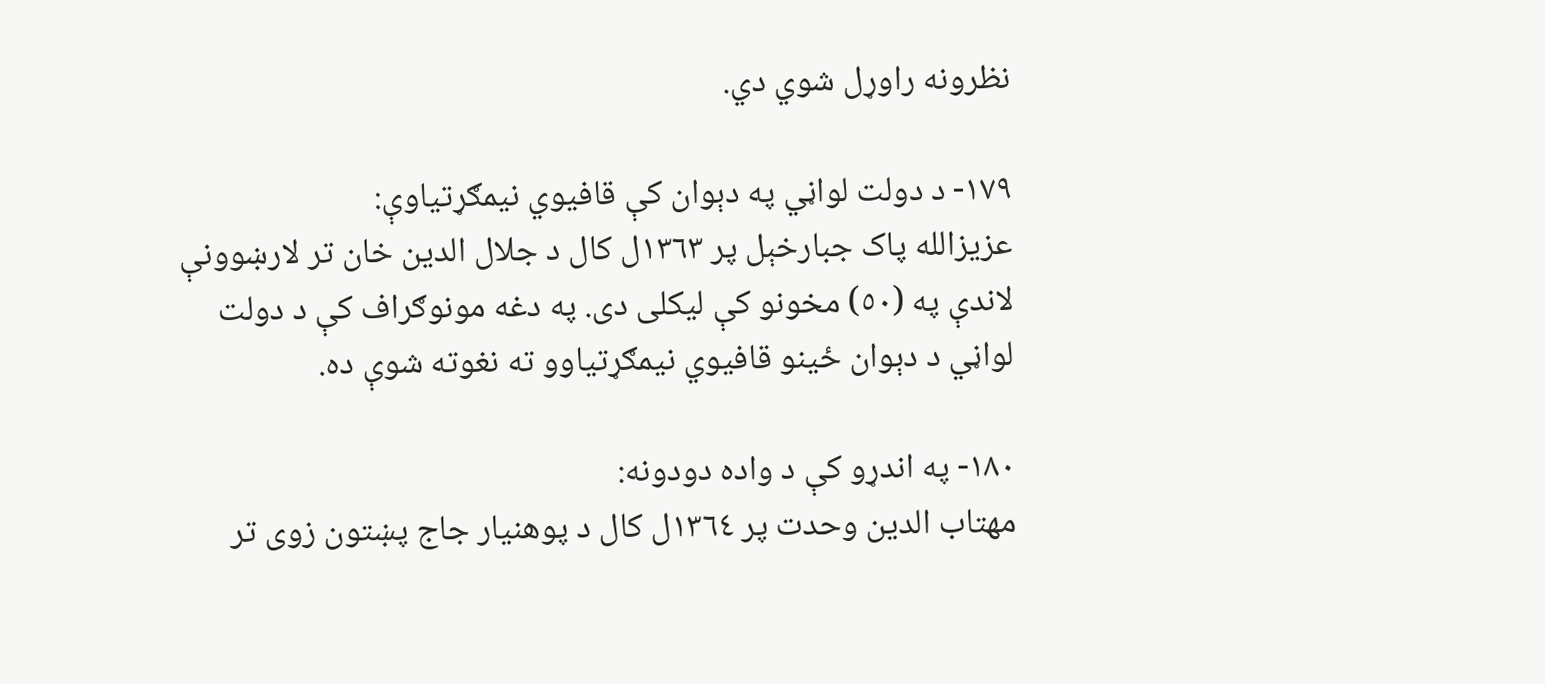نظرونه راوړل شوي دي.

١٧٩- د دولت لواڼي په دېوان کې قافيوي نيمګړتياوې:
عزيزالله پاک جبارخېل پر ١٣٦٣ل کال د جلال الدين خان تر لارښوونې لاندې په (٥٠) مخونو کې ليکلى دى. په دغه مونوګراف کې د دولت لواڼي د دېوان ځينو قافيوي نيمګړتياوو ته نغوته شوې ده.

١٨٠- په اندړو کې د واده دودونه:
مهتاب الدين وحدت پر ١٣٦٤ل کال د پوهنيار جاج پښتون زوى تر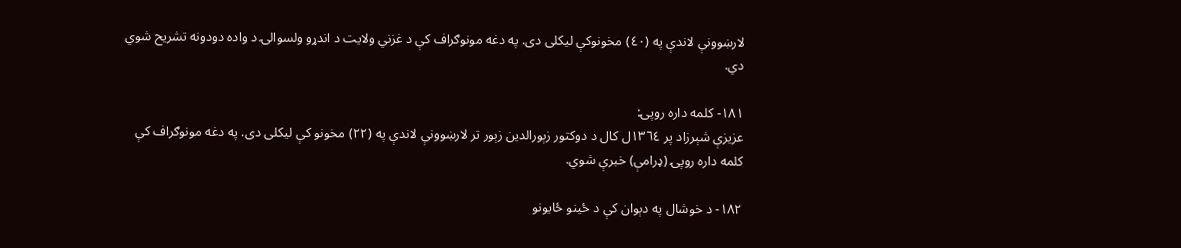لارښوونې لاندې په (٤٠) مخونوکې ليکلى دى. په دغه مونوګراف کې د غزني ولايت د اندړو ولسوالۍ د واده دودونه تشريح شوي دي.

١٨١- کلمه داره روپۍ:
عزيزې شېرزاد پر ١٣٦٤ل کال د دوکتور زېورالدين زېور تر لارښوونې لاندې په (٢٢) مخونو کې ليکلى دى. په دغه مونوګراف کې کلمه داره روپۍ (ډرامې) خبرې شوي.

١٨٢- د خوشال په دېوان کې د ځينو ځايونو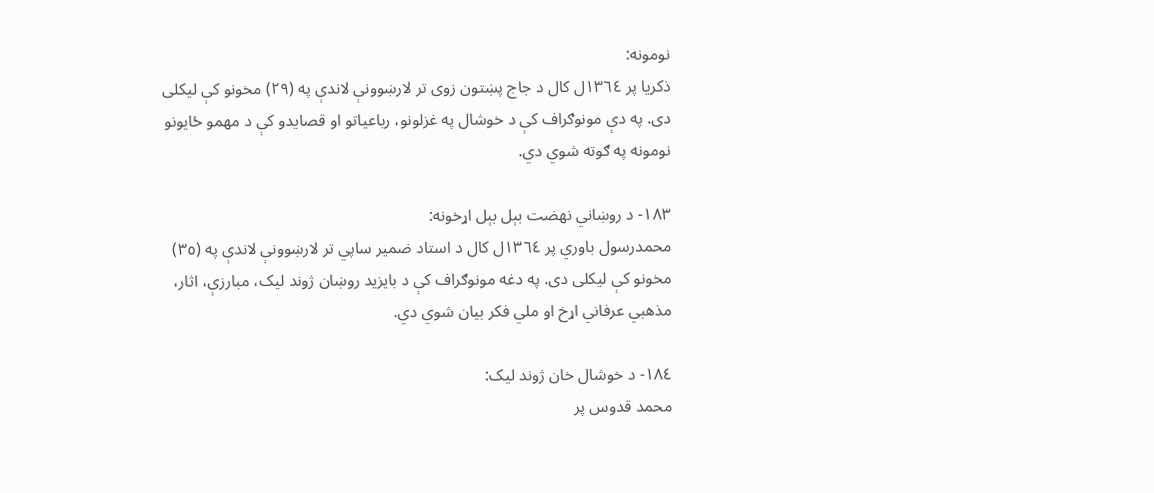نومونه:
ذکريا پر ١٣٦٤ل کال د جاج پښتون زوى تر لارښوونې لاندې په (٢٩) مخونو کې ليکلى دى. په دې مونوګراف کې د خوشال په غزلونو، رباعياتو او قصايدو کې د مهمو ځايونو نومونه په ګوته شوي دي.

١٨٣- د روښاني نهضت بېل بېل اړخونه:
محمدرسول باوري پر ١٣٦٤ل کال د استاد ضمير ساپي تر لارښوونې لاندې په (٣٥) مخونو کې ليکلى دى. په دغه مونوګراف کې د بايزيد روښان ژوند ليک، مبارزې، اثار، مذهبي عرفاني اړخ او ملي فکر بيان شوي دي.

١٨٤- د خوشال خان ژوند ليک:
محمد قدوس پر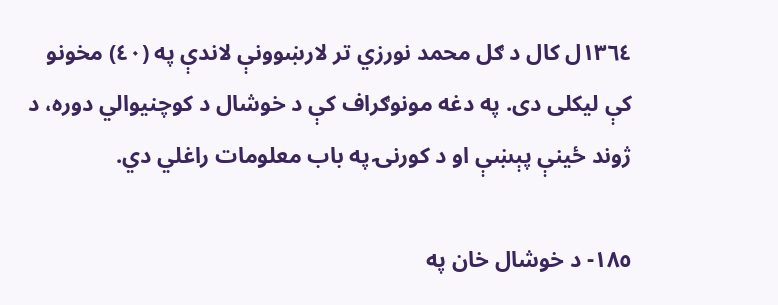١٣٦٤ل کال د ګل محمد نورزي تر لارښوونې لاندې په (٤٠) مخونو کې ليکلى دى. په دغه مونوګراف کې د خوشال د کوچنيوالي دوره، د ژوند ځينې پېښې او د کورنۍ په باب معلومات راغلي دي.

١٨٥- د خوشال خان په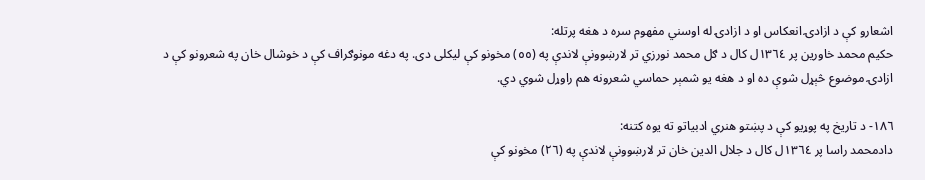اشعارو کې د ازادۍ انعکاس او د ازادۍ له اوسني مفهوم سره د هغه پرتله:
حکيم محمد خاورين پر ١٣٦٤ل کال د ګل محمد نورزي تر لارښوونې لاندې په (٥٥) مخونو کې ليکلى دى. په دغه مونوګراف کې د خوشال خان په شعرونو کې د ازادۍ موضوع څېړل شوې ده او د هغه يو شمېر حماسي شعرونه هم راوړل شوي دي.

١٨٦- د تاريخ په پوړيو کې د پښتو هنري ادبياتو ته يوه کتنه:
دادمحمد راسا پر ١٣٦٤ل کال د جلال الدين خان تر لارښوونې لاندې په (٢٦) مخونو کې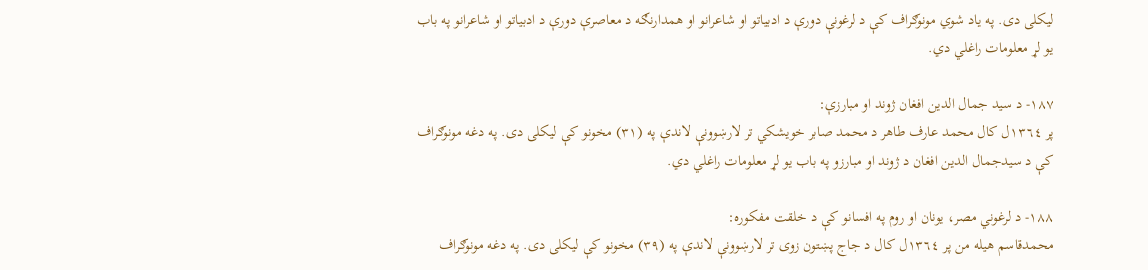ليکلى دى. په ياد شوي مونوګراف کې د لرغونې دورې د ادبياتو او شاعرانو او همدارنګه د معاصرې دورې د ادبياتو او شاعرانو په باب يو لړ معلومات راغلي دي.

١٨٧- د سيد جمال الدين افغان ژوند او مبارزې:
پر ١٣٦٤ل کال محمد عارف طاهر د محمد صابر خويشکي تر لارښوونې لاندې په (٣١) مخونو کې ليکلى دى. په دغه مونوګراف کې د سيدجمال الدين افغان د ژوند او مبارزو په باب يو لړ معلومات راغلي دي.

١٨٨- د لرغوني مصر، يونان او روم په افسانو کې د خلقت مفکوره:
محمدقاسم هيله من پر ١٣٦٤ل کال د جاج پښتون زوى تر لارښوونې لاندې په (٣٩) مخونو کې ليکلى دى. په دغه مونوګراف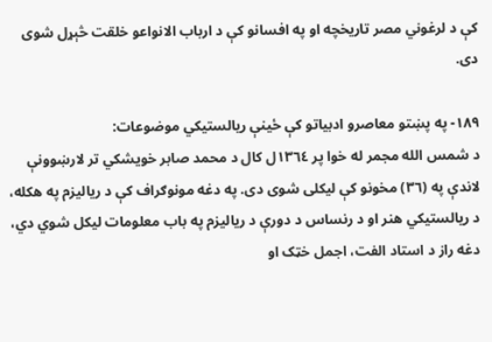کې د لرغوني مصر تاريخچه او په افسانو کې د ارباب الانواعو خلقت څېړل شوى دى.

١٨٩- په پښتو معاصرو ادبياتو کې ځينې ريالستيکي موضوعات:
د شمس الله مجمر له خوا پر ١٣٦٤ل کال د محمد صابر خويشکي تر لارښوونې لاندې په (٣٦) مخونو کې ليکلى شوى دى. په دغه مونوګراف کې د رياليزم په هکله، د ريالستيکي هنر او د رنساس د دورې د رياليزم په باب معلومات ليکل شوي دي، دغه راز د استاد الفت، اجمل خټک او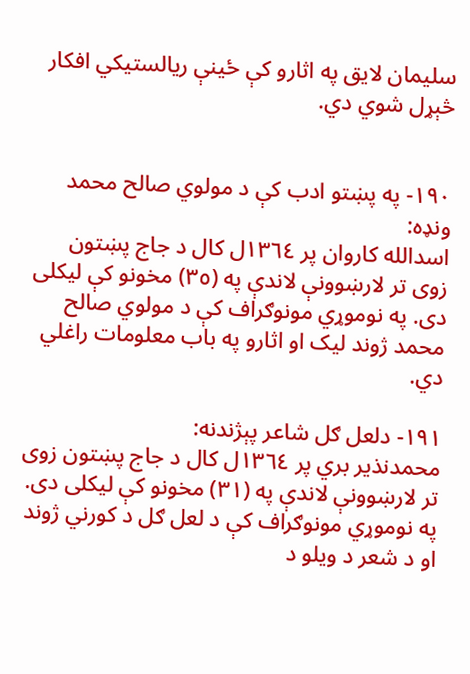سليمان لايق په اثارو کې ځينې ريالستيکي افکار څېړل شوي دي.


١٩٠- په پښتو ادب کې د مولوي صالح محمد ونډه:
اسدالله کاروان پر ١٣٦٤ل کال د جاج پښتون زوى تر لارښوونې لاندې په (٣٥) مخونو کې ليکلى دى. په نوموړي مونوګراف کې د مولوي صالح محمد ژوند ليک او اثارو په باب معلومات راغلي دي.

١٩١- دلعل ګل شاعر پېژندنه:
محمدنذير بري پر ١٣٦٤ل کال د جاج پښتون زوى تر لارښوونې لاندې په (٣١) مخونو کې ليکلى دى. په نوموړي مونوګراف کې د لعل ګل د کورني ژوند او د شعر د ويلو د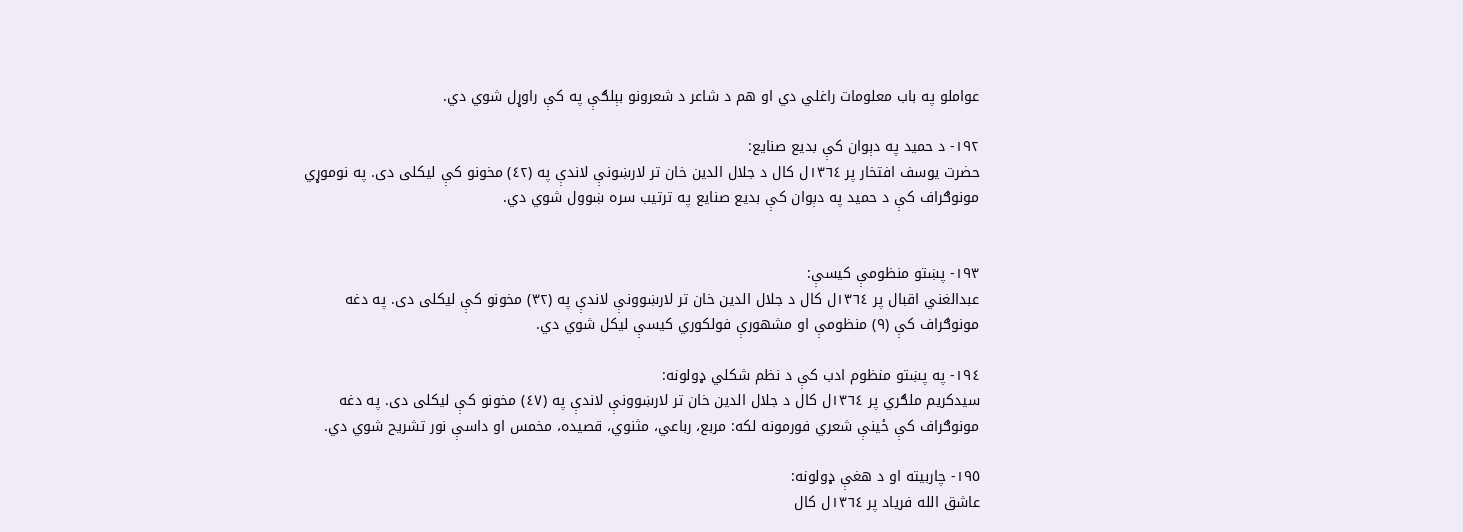عواملو په باب معلومات راغلي دي او هم د شاعر د شعرونو بېلګې په کې راوړل شوي دي.

١٩٢- د حميد په دېوان کې بديع صنايع:
حضرت يوسف افتخار پر ١٣٦٤ل کال د جلال الدين خان تر لارښونې لاندې په (٤٢) مخونو کې ليکلى دى. په نوموړي مونوګراف کې د حميد په دېوان کې بديع صنايع په ترتيب سره ښوول شوي دي.


١٩٣- پښتو منظومې کيسې:
عبدالغني اقبال پر ١٣٦٤ل کال د جلال الدين خان تر لارښوونې لاندې په (٣٢) مخونو کې ليکلى دى. په دغه مونوګراف کې (٩) منظومې او مشهورې فولکوري کيسې ليکل شوي دي.

١٩٤- په پښتو منظوم ادب کې د نظم شکلي ډولونه:
سيدکريم ملګري پر ١٣٦٤ل کال د جلال الدين خان تر لارښوونې لاندې په (٤٧) مخونو کې ليکلى دى. په دغه مونوګراف کې ځينې شعري فورمونه لکه: مربع، رباعي، مثنوي، قصيده، مخمس او داسې نور تشريح شوي دي.

١٩٥- چاربيته او د هغې ډولونه:
عاشق الله فرياد پر ١٣٦٤ل کال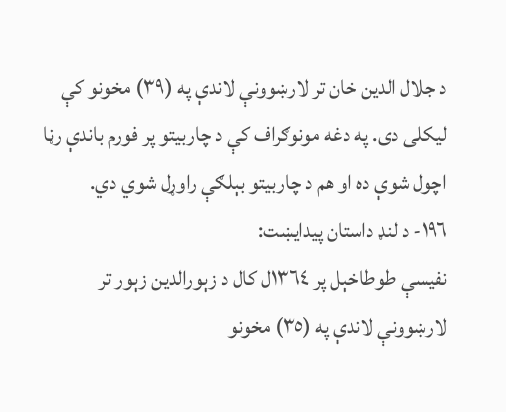د جلال الدين خان تر لارښوونې لاندې په (٣٩) مخونو کې ليکلى دى. په دغه مونوګراف کې د چاربيتو پر فورم باندې رڼا اچول شوې ده او هم د چاربيتو بېلګې راوړل شوي دي.
١٩٦- د لنډ داستان پيدايښت:
نفيسې طوطاخېل پر ١٣٦٤ل کال د زېورالدين زېور تر لارښوونې لاندې په (٣٥) مخونو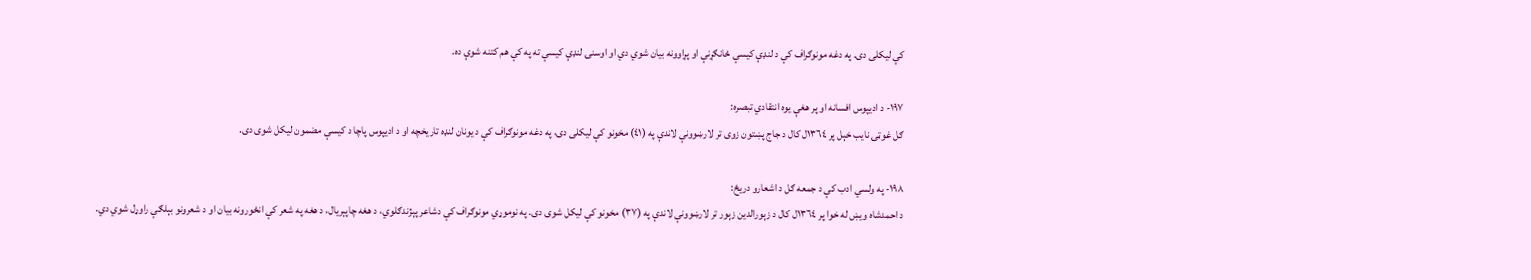کې ليکلى دى. په دغه مونوګراف کې د لنډې کيسې ځانګړنې او پړاوونه بيان شوي دي او اوسنۍ لنډې کيسې ته په کې هم کتنه شوې ده.

١٩٧- د اديپوس افسانه او پر هغې يوه انتقادي تبصره:
ګل غوټۍ نايب خېل پر ١٣٦٤ل کال د جاج پښتون زوى تر لارښوونې لاندې په (٤١) مخونو کې ليکلى دى، په دغه مونوګراف کې د يونان لنډه تاريخچه او د اديپوس پاچا د کيسې مضمون ليکل شوى دى.

١٩٨- په ولسي ادب کې د جمعه ګل د اشعارو دريځ:
د احمدشاه ويښ له خوا پر ١٣٦٤ل کال د زېورالدين زېور تر لارښوونې لاندې په (٣٧) مخونو کې ليکل شوى دى. په نوموړي مونوګراف کې دشاعر پېژندګلوي، د هغه چاپېريال، د هغه په شعر کې انځورونه بيان او د شعرونو بېلګې راوړل شوي دي.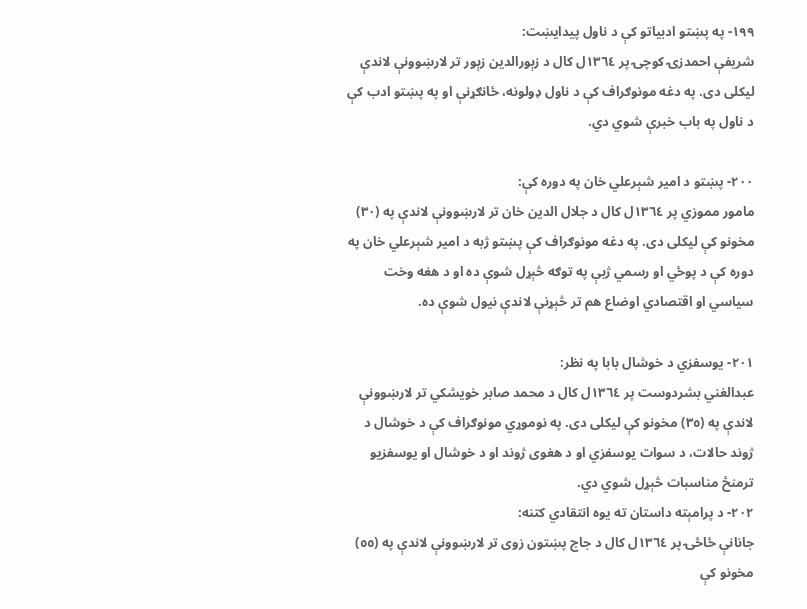١٩٩- په پښتو ادبياتو کې د ناول پيدايښت:
شريفې احمدزۍ کوچۍ پر ١٣٦٤ل کال د زېورالدين زېور تر لارښوونې لاندې ليکلى دى. په دغه مونوګراف کې د ناول ډولونه، ځانګړنې او په پښتو ادب کې د ناول په باب خبرې شوي دي.

٢٠٠- پښتو د امير شېرعلي خان په دوره کې:
مامور مموزي پر ١٣٦٤ل کال د جلال الدين خان تر لارښوونې لاندې په (٣٠) مخونو کې ليکلى دى. په دغه مونوګراف کې پښتو ژبه د امير شېرعلي خان په دوره کې د پوځي او رسمي ژبې په توګه څېړل شوې ده او د هغه وخت سياسي او اقتصادي اوضاع هم تر څېړنې لاندې نيول شوې ده.

٢٠١- يوسفزي د خوشال بابا په نظر:
عبدالغني بشردوست پر ١٣٦٤ل کال د محمد صابر خويشکي تر لارښوونې لاندې په (٣٥) مخونو کې ليکلى دى. په نوموړي مونوګراف کې د خوشال د ژوند حالات، د سوات يوسفزي او د هغوى ژوند او د خوشال او يوسفزيو ترمنځ مناسبات څېړل شوي دي.
٢٠٢- د پرامېته داستان ته يوه انتقادي کتنه:
جانانې ځاځۍ پر ١٣٦٤ل کال د جاج پښتون زوى تر لارښوونې لاندې په (٥٥) مخونو کې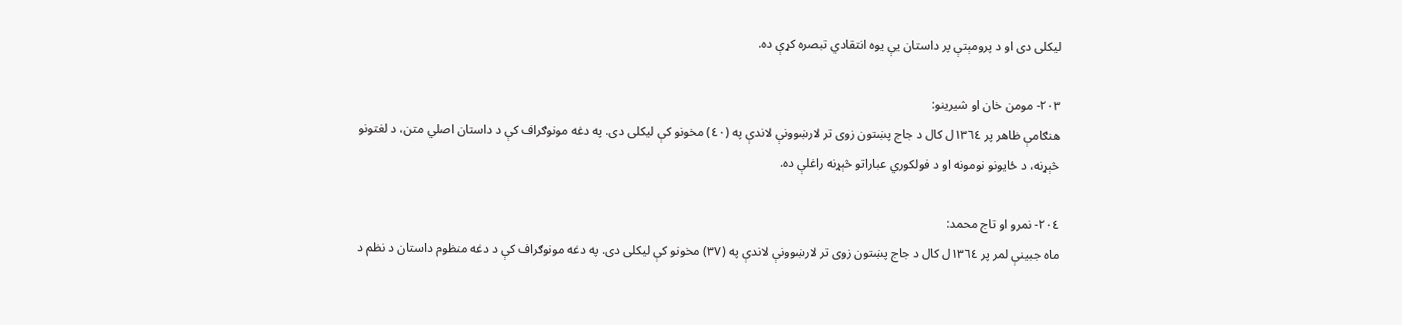ليکلى دى او د پرومېتې پر داستان يې يوه انتقادي تبصره کړې ده.

٢٠٣- مومن خان او شيرينو:
هنګامې ظاهر پر ١٣٦٤ل کال د جاج پښتون زوى تر لارښوونې لاندې په (٤٠) مخونو کې ليکلى دى. په دغه مونوګراف کې د داستان اصلي متن، د لغتونو څېړنه، د ځايونو نومونه او د فولکوري عباراتو څېړنه راغلې ده.

٢٠٤- نمرو او تاج محمد:
ماه جبينې لمر پر ١٣٦٤ل کال د جاج پښتون زوى تر لارښوونې لاندې په (٣٧) مخونو کې ليکلى دى. په دغه مونوګراف کې د دغه منظوم داستان د نظم د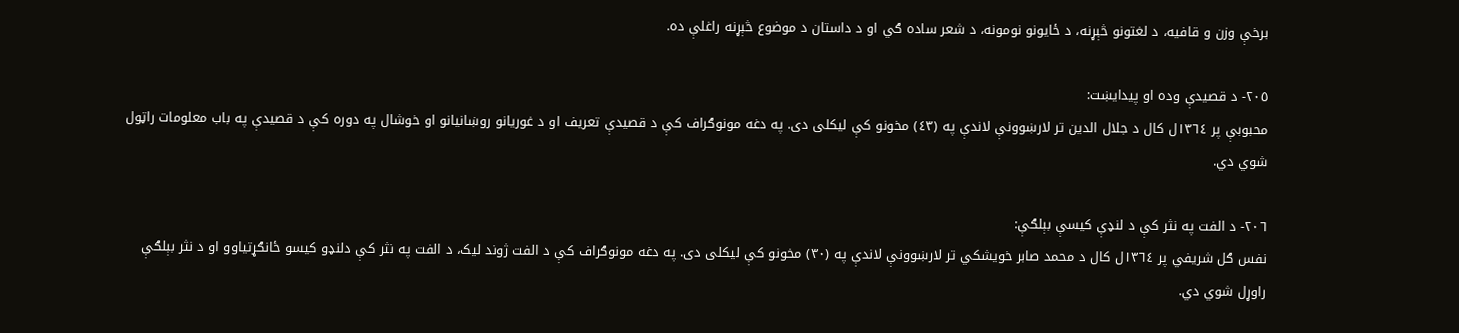برخې وزن و قافيه، د لغتونو څېړنه، د ځايونو نومونه، د شعر ساده ګي او د داستان د موضوع څېړنه راغلې ده.

٢٠٥- د قصيدې وده او پيدايښت:
محبوبې پر ١٣٦٤ل کال د جلال الدين تر لارښوونې لاندې په (٤٣) مخونو کې ليکلى دى. په دغه مونوګراف کې د قصيدې تعريف او د غوريانو روښانيانو او خوشال په دوره کې د قصيدې په باب معلومات راټول شوي دي.

٢٠٦- د الفت په نثر کې د لنډې کيسې بېلګې:
نفس ګل شريفي پر ١٣٦٤ل کال د محمد صابر خويشکي تر لارښوونې لاندې په (٣٠) مخونو کې ليکلى دى. په دغه مونوګراف کې د الفت ژوند ليک، د الفت په نثر کې دلنډو کيسو ځانګړتياوو او د نثر بېلګې راوړل شوي دي.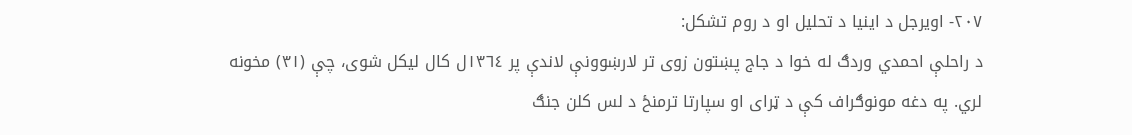٢٠٧- اويرجل د اينيا د تحليل او د روم تشکل:
د راحلې احمدي وردګ له خوا د جاج پښتون زوى تر لارښوونې لاندې پر ١٣٦٤ل کال ليکل شوى، چې (٣١) مخونه لري. په دغه مونوګراف کې د ټراى او سپارتا ترمنځ د لس کلن جنګ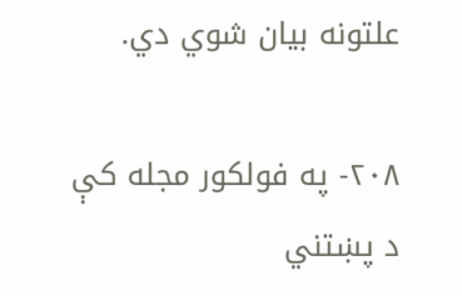علتونه بيان شوي دي.

٢٠٨- په فولکور مجله کې د پښتني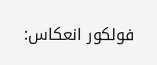فولکور انعکاس: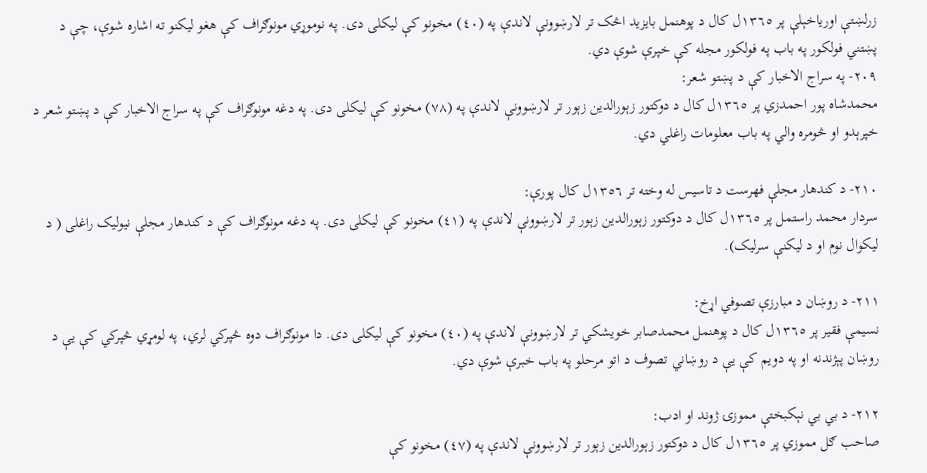زرلښتې اورياخېلې پر ١٣٦٥ل کال د پوهنمل بايزيد اڅک تر لارښوونې لاندې په (٤٠) مخونو کې ليکلى دى. په نوموړي مونوګراف کې هغو ليکنو ته اشاره شوې، چې د پښتني فولکور په باب په فولکور مجله کې خپرې شوې دي.
٢٠٩- په سراج الاخبار کې د پښتو شعر:
محمدشاه پور احمدزي پر ١٣٦٥ل کال د دوکتور زېورالدين زېور تر لارښوونې لاندې په (٧٨) مخونو کې ليکلى دى. په دغه مونوګراف کې په سراج الاخبار کې د پښتو شعر د خپرېدو او څومره والي په باب معلومات راغلي دي.

٢١٠- د کندهار مجلې فهرست د تاسيس له وخته تر ١٣٥٦ل کال پورې:
سردار محمد راستمل پر ١٣٦٥ل کال د دوکتور زېورالدين زېور تر لارښوونې لاندې په (٤١) مخونو کې ليکلى دى. په دغه مونوګراف کې د کندهار مجلې نيوليک راغلى ( د ليکوال نوم او د ليکنې سرليک).

٢١١- د روښان د مبارزې تصوفي اړخ:
نسيمې فقير پر ١٣٦٥ل کال د پوهنمل محمدصابر خويشکي تر لارښوونې لاندې په (٤٠) مخونو کې ليکلى دى. دا مونوګراف دوه څپرکي لري، په لومړي څپرکي کې يې د روښان پېژندنه او په دويم کې يې د روښاني تصوف د اتو مرحلو په باب خبرې شوې دي.

٢١٢- د بي بي نېکبختې مموزۍ ژوند او ادب:
صاحب ګل مموزي پر ١٣٦٥ل کال د دوکتور زېورالدين زېور تر لارښوونې لاندې په (٤٧) مخونو کې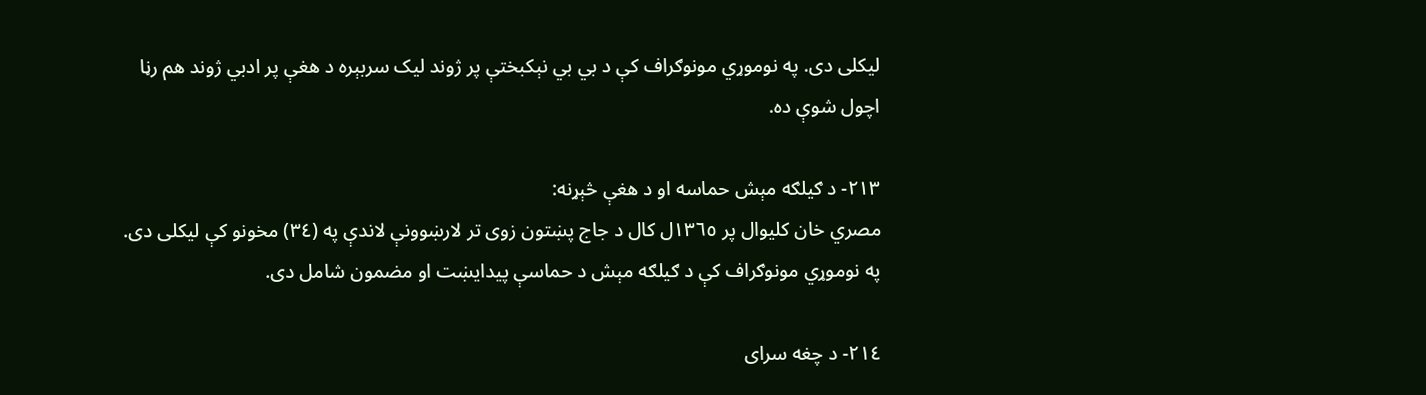ليکلى دى. په نوموړي مونوګراف کې د بي بي نېکبختې پر ژوند ليک سربېره د هغې پر ادبي ژوند هم رڼا اچول شوې ده.

٢١٣- د ګيلګه مېش حماسه او د هغې څېړنه:
مصري خان کليوال پر ١٣٦٥ل کال د جاج پښتون زوى تر لارښوونې لاندې په (٣٤) مخونو کې ليکلى دى. په نوموړي مونوګراف کې د ګيلګه مېش د حماسې پيدايښت او مضمون شامل دى.

٢١٤- د چغه سراى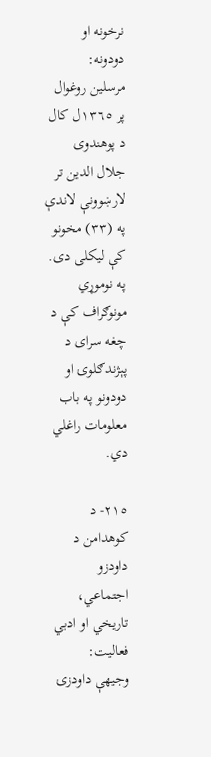نرخونه او دودونه:
مرسلين روغوال پر ١٣٦٥ل کال د پوهندوى جلال الدين تر لارښوونې لاندې په (٣٣) مخونو کې ليکلى دى. په نوموړي مونوګراف کې د چغه سراى د پېژندګلوۍ او دودونو په باب معلومات راغلي دي.

٢١٥- د کوهدامن د داودزو اجتماعي، تاريخي او ادبي فعاليت:
وجيهې داودزۍ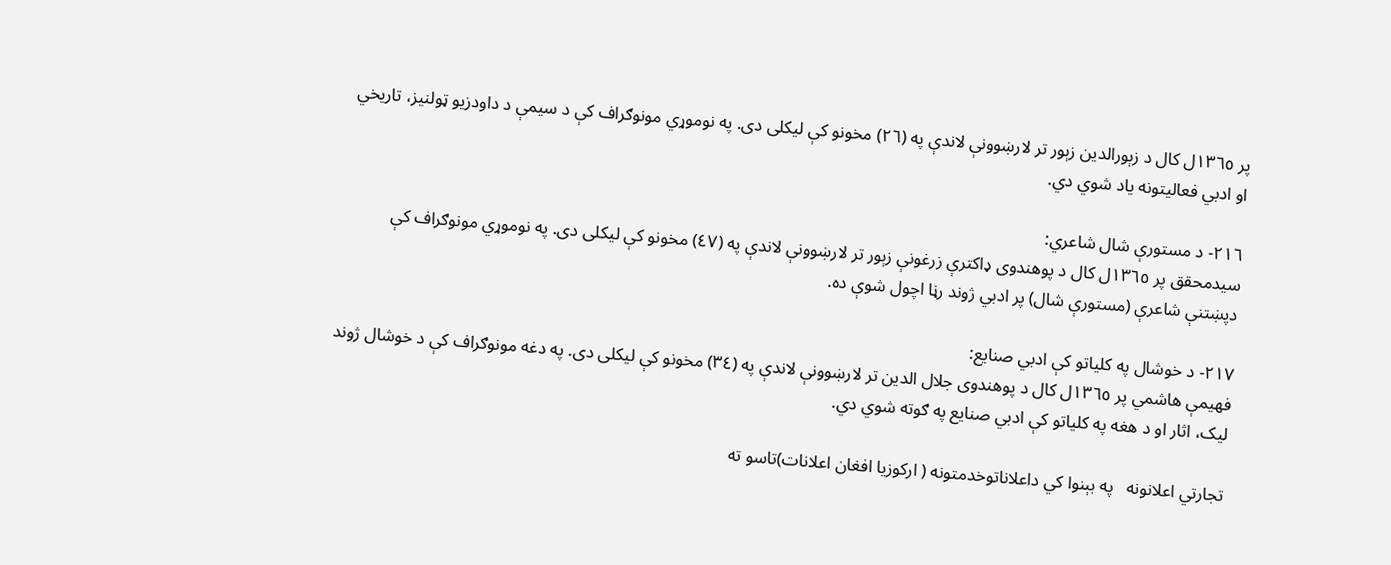پر ١٣٦٥ل کال د زېورالدين زېور تر لارښوونې لاندې په (٢٦) مخونو کې ليکلى دى. په نوموړي مونوګراف کې د سيمې د داودزيو ټولنيز، تاريخي او ادبي فعاليتونه ياد شوي دي.

٢١٦- د مستورې شال شاعري:
سيدمحقق پر ١٣٦٥ل کال د پوهندوى ډاکترې زرغونې زېور تر لارښوونې لاندې په (٤٧) مخونو کې ليکلى دى. په نوموړي مونوګراف کې دپښتنې شاعرې (مستورې شال) پر ادبي ژوند رڼا اچول شوې ده.

٢١٧- د خوشال په کلياتو کې ادبي صنايع:
فهيمې هاشمي پر ١٣٦٥ل کال د پوهندوى جلال الدين تر لارښوونې لاندې په (٣٤) مخونو کې ليکلى دى. په دغه مونوګراف کې د خوشال ژوند ليک، اثار او د هغه په کلياتو کې ادبي صنايع په ګوته شوي دي.

تجارتي اعلانونه   په بېنوا کي داعلاناتوخدمتونه ( ارکوزیا افغان اعلانات)تاسو ته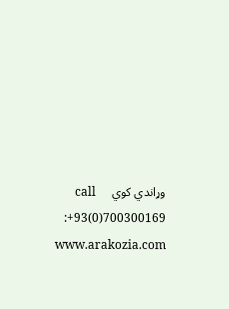وړاندي کوي     call :+93(0)700300169      www.arakozia.com